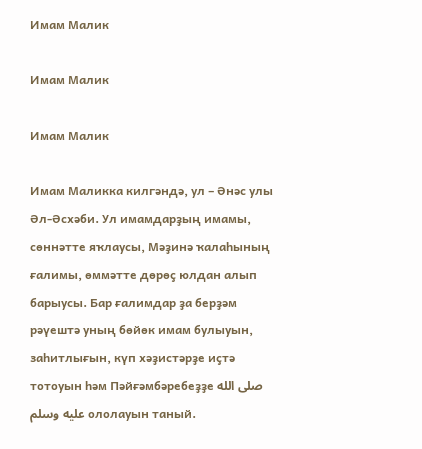Имам Малик

Имам Малик

Имам Малик

Имам Маликка килгәндә, ул – Әнәс улы Әл-Әсхәби. Ул имамдарҙың имамы, сөннәтте яҡлаусы, Мәҙинә ҡалаһының ғалимы, өммәтте дөрөҫ юлдан алып барыусы. Бар ғалимдар ҙа берҙәм рәүештә уның бөйөк имам булыуын, заһитлығын, күп хәҙистәрҙе иҫтә тотоуын һәм Пәйғәмбәребеҙҙе صلى الله عليه وسلم ололауын таный.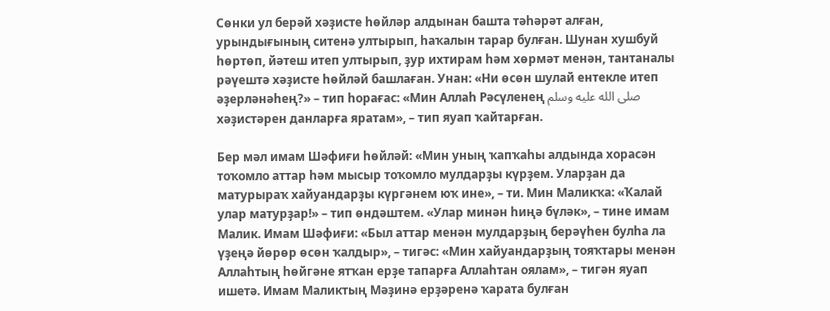Сөнки ул берәй хәҙисте һөйләр алдынан башта тәһәрәт алған, урындығының ситенә ултырып, һаҡалын тарар булған. Шунан хушбуй һөртөп, йәтеш итеп ултырып, ҙур ихтирам һәм хөрмәт менән, тантаналы рәүештә хәҙисте һөйләй башлаған. Унан: «Ни өсөн шулай ентекле итеп әҙерләнәһең?» – тип һорағас: «Мин Аллаһ Рәсүленең صلى الله عليه وسلم хәҙистәрен данларға яратам», – тип яуап ҡайтарған.

Бер мәл имам Шәфиғи һөйләй: «Мин уның ҡапҡаһы алдында хорасән тоҡомло аттар һәм мысыр тоҡомло мулдарҙы күрҙем. Уларҙан да матурыраҡ хайуандарҙы күргәнем юҡ ине», – ти. Мин Маликҡа: «Ҡалай улар матурҙар!» – тип өндәштем. «Улар минән һиңә бүләк», – тине имам Малик. Имам Шәфиғи: «Был аттар менән мулдарҙың берәүһен булһа ла үҙеңә йөрөр өсөн ҡалдыр», – тигәс: «Мин хайуандарҙың тояҡтары менән Аллаһтың һөйгәне ятҡан ерҙе тапарға Аллаһтан оялам», – тигән яуап ишетә. Имам Маликтың Мәҙинә ерҙәренә ҡарата булған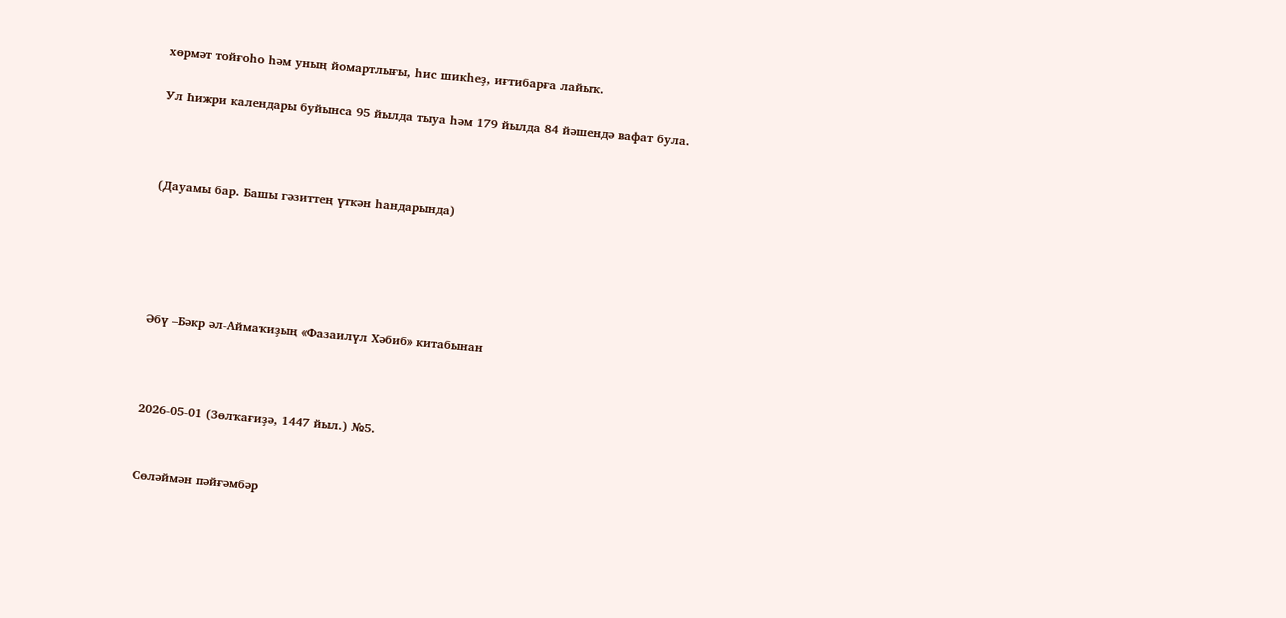хөрмәт тойғоһо һәм уның йомартлығы, һис шикһеҙ, иғтибарға лайыҡ.

Ул Һижри календары буйынса 95 йылда тыуа һәм 179 йылда 84 йәшендә вафат була.



(Дауамы бар. Башы гәзиттең үткән һандарында)





Әбү –Бәкр әл-Аймаҡиҙың «Фазаилүл Хәбиб» китабынан



2026-05-01 (Зөлҡағиҙә, 1447 йыл.) №5.


Сөләймән пәйғәмбәр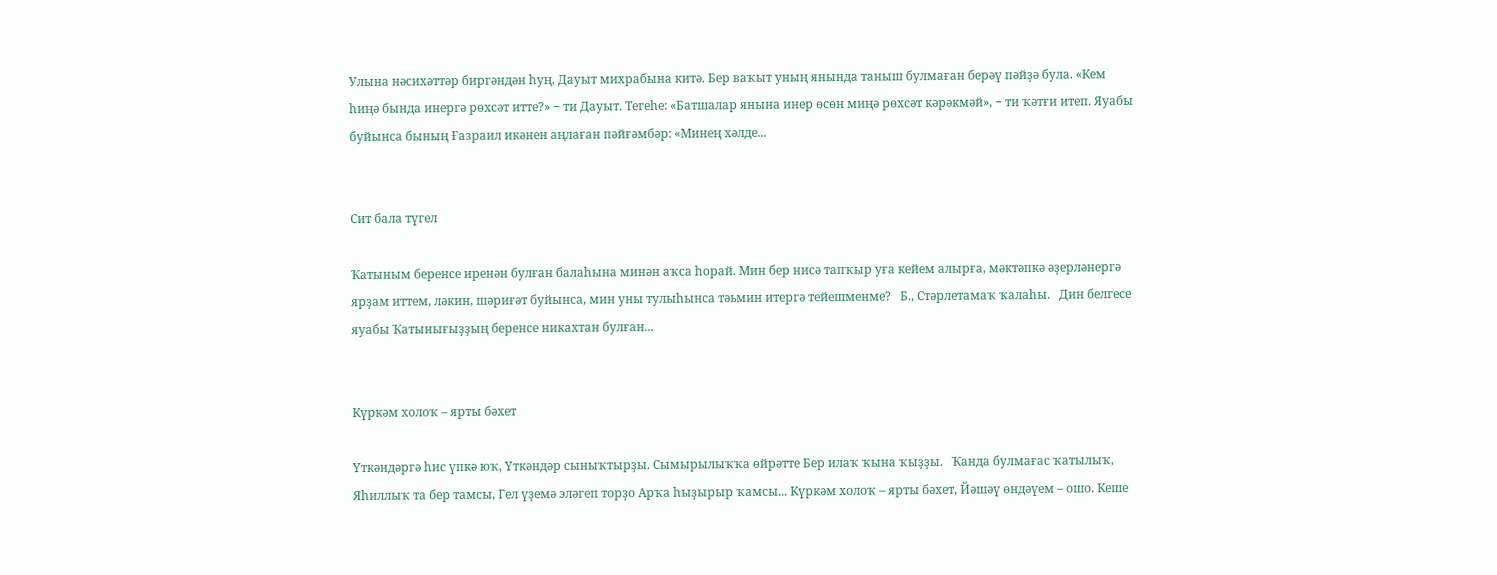Улына нәсихәттәр биргәндән һуң, Дауыт михрабына китә. Бер ваҡыт уның янында таныш булмаған берәү пәйҙә була. «Кем һиңә бында инергә рөхсәт итте?» − ти Дауыт. Тегеһе: «Батшалар янына инер өсөн миңә рөхсәт кәрәкмәй», − ти ҡәтғи итеп. Яуабы буйынса бының Ғазраил икәнен аңлаған пәйғәмбәр: «Минең хәлде...


Сит бала түгел

Ҡатыным беренсе иренән булған балаһына минән аҡса һорай. Мин бер нисә тапҡыр уға кейем алырға, мәктәпкә әҙерләнергә ярҙам иттем, ләкин, шәриғәт буйынса, мин уны тулыһынса тәьмин итергә тейешменме?   Б., Стәрлетамаҡ ҡалаһы.   Дин белгесе яуабы Ҡатынығыҙҙың беренсе никахтан булған...


Күркәм холоҡ – ярты бәхет

Үткәндәргә һис үпкә юҡ, Үткәндәр сыныҡтырҙы. Сымырылыҡҡа өйрәтте Бер илаҡ ҡына ҡыҙҙы.   Ҡанда булмағас ҡатылыҡ, Яһиллыҡ та бер тамсы, Гел үҙемә эләгеп торҙо Арҡа һыҙырыр ҡамсы... Күркәм холоҡ – ярты бәхет, Йәшәү өндәүем – ошо. Кеше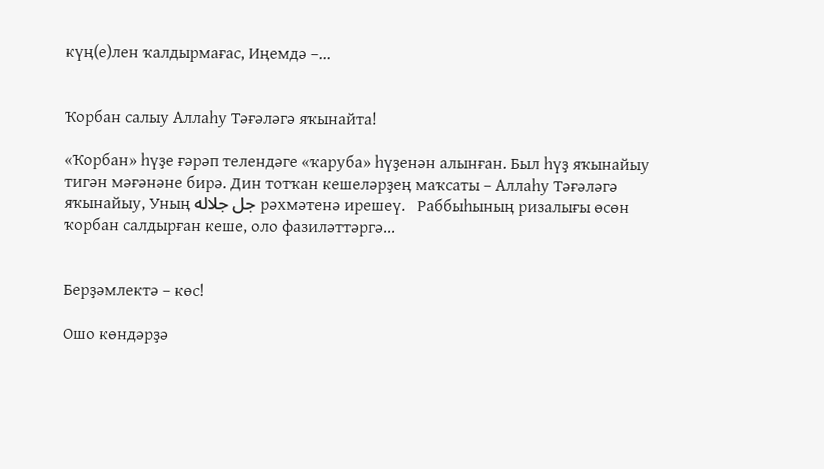күң(е)лен ҡалдырмағас, Иңемдә –...


Ҡорбан салыу Аллаһу Тәғәләгә яҡынайта!

«Ҡорбан» һүҙе ғәрәп телендәге «ҡаруба» һүҙенән алынған. Был һүҙ яҡынайыу тигән мәғәнәне бирә. Дин тотҡан кешеләрҙең маҡсаты – Аллаһу Тәғәләгә яҡынайыу, Уның جل جلاله рәхмәтенә ирешеү.   Раббыһының ризалығы өсөн ҡорбан салдырған кеше, оло фазиләттәргә...


Берҙәмлектә – көс!

Ошо көндәрҙә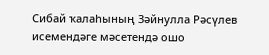Сибай ҡалаһының Зәйнулла Рәсүлев исемендәге мәсетендә ошо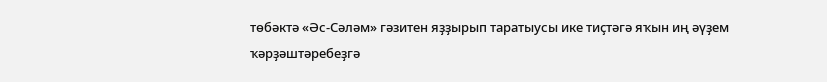төбәктә «Әс-Сәләм» гәзитен яҙҙырып таратыусы ике тиҫтәгә яҡын иң әүҙем ҡәрҙәштәребеҙгә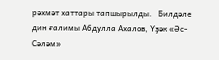рәхмәт хаттары тапшырылды.   Билдәле дин ғалимы Абдулла Ахалов, Үҙәк «Әс-Сәләм»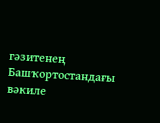гәзитенең Башҡортостандағы вәкиле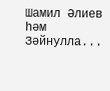Шамил Әлиев һәм Зәйнулла...